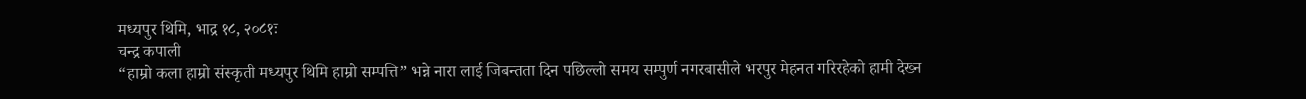मध्यपुर थिमि, भाद्र १८, २०८१ः
चन्द्र कपाली
“हाम्रो कला हाम्रो संस्कृती मध्यपुर थिमि हाम्रो सम्पत्ति” भन्ने नारा लाई जिबन्तता दिन पछिल्लो समय सम्पुर्ण नगरबासीले भरपुर मेहनत गरिरहेको हामी देख्न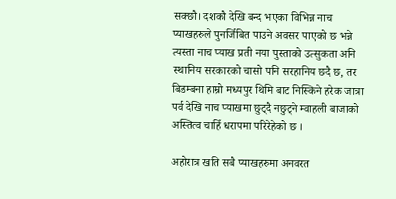सक्छौ। दशकौ देखि बन्द भएका विभिन्न नाच प्याखहरुले पुनर्जिबित पाउने अवसर पाएको छ भन्ने त्यस्ता नाच प्याख प्रती नया पुस्ताको उत्सुकता अनि स्थानिय सरकारको चासो पनि सरहानिय छदै छ, तर बिडम्बना हाम्रो मध्यपुर थिमि बाट निस्किने हरेक जात्रा पर्व देखि नाच प्याखमा छुट्दै नछुट्ने म्वाहली बाजाको अस्तित्व चाहिँ धरापमा परिरेहेको छ ।

अहोरात्र खति सबै प्याखहरुमा अनवरत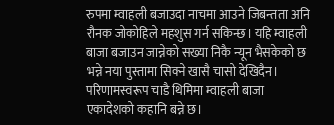रुपमा म्वाहली बजाउदा नाचमा आउने जिबन्तता अनि रौनक जोकोहिले महशुस गर्न सकिन्छ। यहि म्वाहली बाजा बजाउन जान्नेको सख्या निकै न्यून भैसकेको छ भन्ने नया पुस्तामा सिक्ने खासै चासो देखिदैन। परिणामस्वरूप चाडै थिमिमा म्वाहली बाजा एकादेशको कहानि बन्ने छ।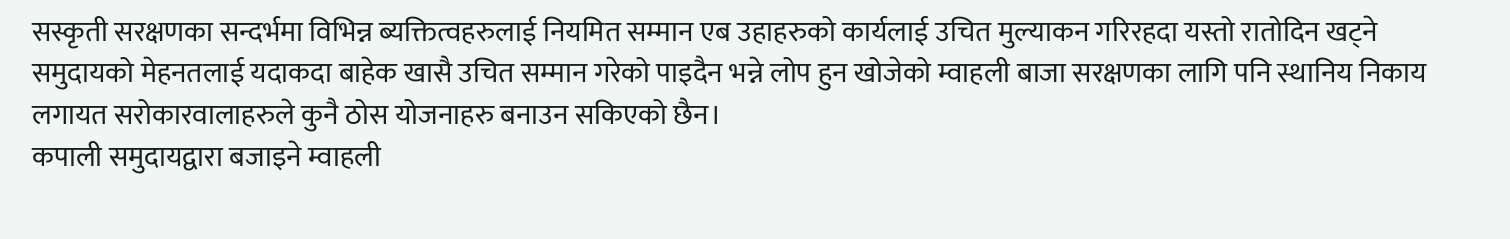सस्कृती सरक्षणका सन्दर्भमा विभिन्न ब्यक्तित्वहरुलाई नियमित सम्मान एब उहाहरुको कार्यलाई उचित मुल्याकन गरिरहदा यस्तो रातोदिन खट्ने समुदायको मेहनतलाई यदाकदा बाहेक खासै उचित सम्मान गरेको पाइदैन भन्ने लोप हुन खोजेको म्वाहली बाजा सरक्षणका लागि पनि स्थानिय निकाय लगायत सरोकारवालाहरुले कुनै ठोस योजनाहरु बनाउन सकिएको छैन।
कपाली समुदायद्वारा बजाइने म्वाहली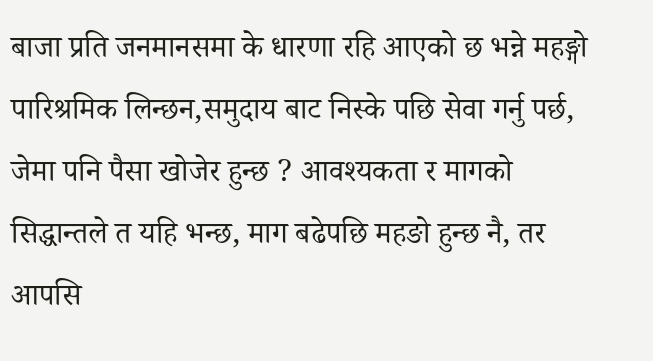बाजा प्रति जनमानसमा के धारणा रहि आएको छ भन्ने महङ्गो पारिश्रमिक लिन्छन,समुदाय बाट निस्के पछि सेवा गर्नु पर्छ, जेमा पनि पैसा खोजेर हुन्छ ? आवश्यकता र मागको सिद्धान्तले त यहि भन्छ, माग बढेपछि महङो हुन्छ नै, तर आपसि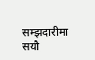सम्झदारीमा सयौ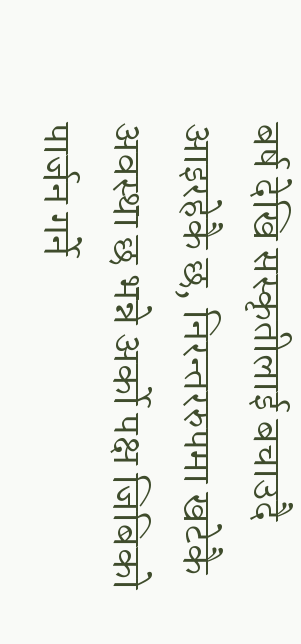बर्ष देखि सस्कृतीलाई बचाउदै आइरहेकै छ, निरन्तररुपमा खटेकै अवस्था छ भन्ने अर्को पक्ष जिबिको पार्जन गर्ने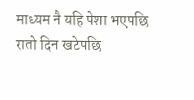माध्यम नै यहि पेशा भएपछि रातो दिन खटेपछि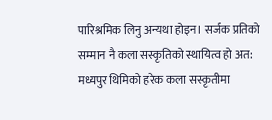पारिश्रमिक लिनु अन्यथा होइन। सर्जक प्रतिको सम्मान नै कला सस्कृतिको स्थायित्व हो अत: मध्यपुर थिमिको हरेक कला सस्कृतीमा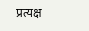प्रत्यक्ष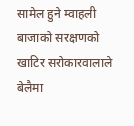सामेल हुने म्वाहली बाजाको सरक्षणको खाटिर सरोकारवालाले बेलैमा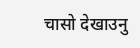चासो देखाउनु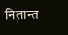नितान्त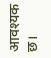आवश्यक छ।